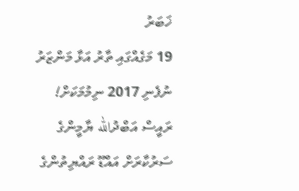ޚަބަރު
19 މަގެއްގައި ތާރު އަޅާ މަންޒަރު ނުފެނި 2017 ނިމުމަކަށް!
ރައީސް އަބްދުالله ޔާމީންގެ ސަރުކާރަށް އައްޑޫ ރައްޔިތުންގެ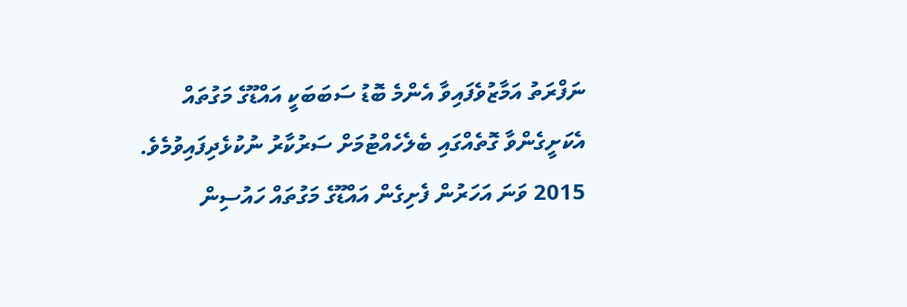ނަފްރަތު އަމާޒުވެފައިވާ އެންމެ ބޮޑު ސަބަބަކީ އައްޑޫގެ މަގުތައް އެކަށީގެންވާ ގޮތެއްގައި ބެލެހެއްޓުމަށް ސަރުކާރު ނުކުޅެދިފައިވުމެވެ. 2015 ވަނަ އަހަރުން ފެށިގެން އައްޑޫގެ މަގުތައް ހައުސިން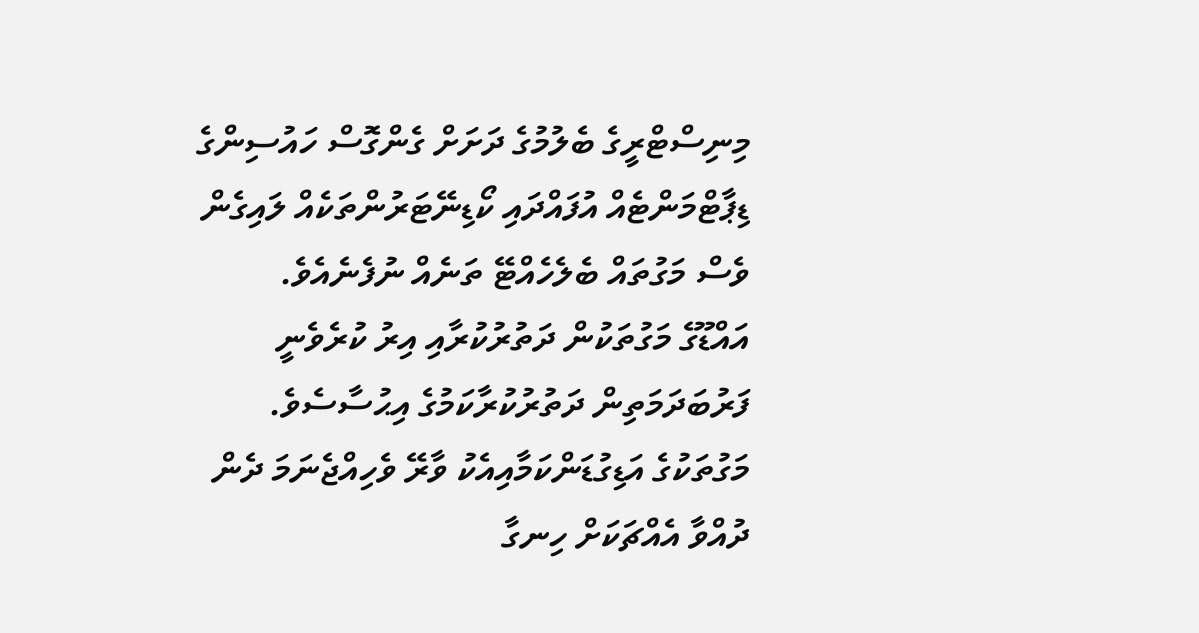މިނިސްޓްރީގެ ބެލުމުގެ ދަށަށް ގެންގޮސް ހައުސިންގެ ޑިޕާޓްމަންޓެއް އުފައްދައި ކޯޑިނޭޓަރުންތަކެއް ލައިގެން ވެސް މަގުތައް ބެލެހެއްޓޭ ތަނެއް ނުފެނެއެވެ.
އައްޑޫގެ މަގުތަކުން ދަތުރުކުރާއި އިރު ކުރެވެނީ ފަރުބަދަމަތިން ދަތުރުކުރާކަމުގެ އިޙުސާސެވެ. މަގުތަކުގެ އަޑިގުޑަންކަމާއިއެކު ވާރޭ ވެހިއްޖެނަމަ ދެން ދުއްވާ އެއްޗަކަށް ހިނގާ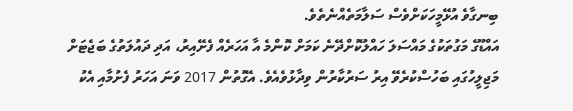ބިނގާވެ އުޅޭމީހަކަށްވެސް ސަލާމަތެއްނެތެވެ.
އައްޑޫގެ މަގުތަކުގެ މައްސަލަ ހައްލުކޮށްދޭނެ ކަމަށް ކޮންމެ އާ އަހަރެއް ފެށޭއިރު، އަދި ދައުލަތުގެ ބަޖެޓަށް މަޖިލީހުގައި ބަހުސްކުރެވޭ އިރު ސަރުކާރުން ވިދާޅުވެއެވެ. އެގޮތުން 2017 ވަނަ އަހަރު ފެށުމާއި އެކު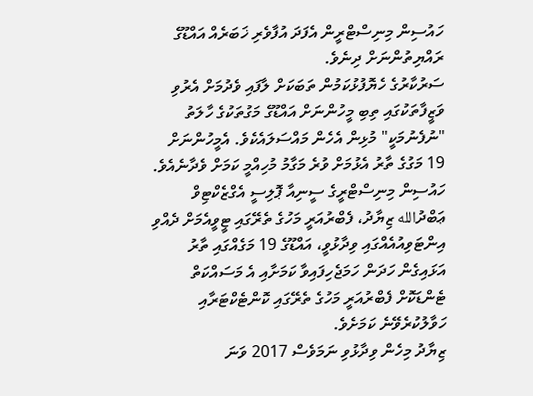ހައުސިން މިނިސްޓްރީން އެފަދަ އުފާވެރި ޚަބަރެއް އައްޑޫގެ ރައްޔިތުންނަށް ދިނެވެ.
ސަރުކާރުގެ ހެޔޮފުޅުކަމުން ތަބަކަށް ލާފައި ވެދުމަށް އެރުވި ވަޒީފާތަކުގައި ތިބި މީހުންނަށް އައްޑޫގެ މަގުތަކުގެ ހާލަތު "ނުފެނުމަކީ" މުޅިން އެހެން މައްސަލައެކެވެ. އެމީހުންނަށް 19 މަގުގެ ތާރު އެޅުމަށް ވުރެ މަގާމު މުހިއްމީ ކަމަށް ވެދާނެއެވެ.
ހައުސިން މިނިސްޓްރީގެ ސީނިއާ ޕޮލިސީ އެގްޒެކްޓިވް ޢަބްދުالله ޒިޔާދު، ފެބްރުއަރީ މަހުގެ ތެރޭގައި ޓީވީއެމަށް ދެއްވި އިންޓަވިއުއެއްގައި ވިދާޅުވީ، އައްޑޫގެ 19 މަގެއްގައި ތާރު އަޅައިގެން ހަދަން ހަމަޖެހިފައިވާ ކަމަށާއި އެ މަސައްކަތް ޓެންޑަކޮށް ފެބްރުއަރީ މަހުގެ ތެރޭގައި ކޮންޓެކްޓަރާއި ހަވާލުކުރެވޭނެ ކަމަށެވެ.
ޒިޔާދު މިހެން ވިދާޅުވި ނަމަވެސް 2017 ވަނަ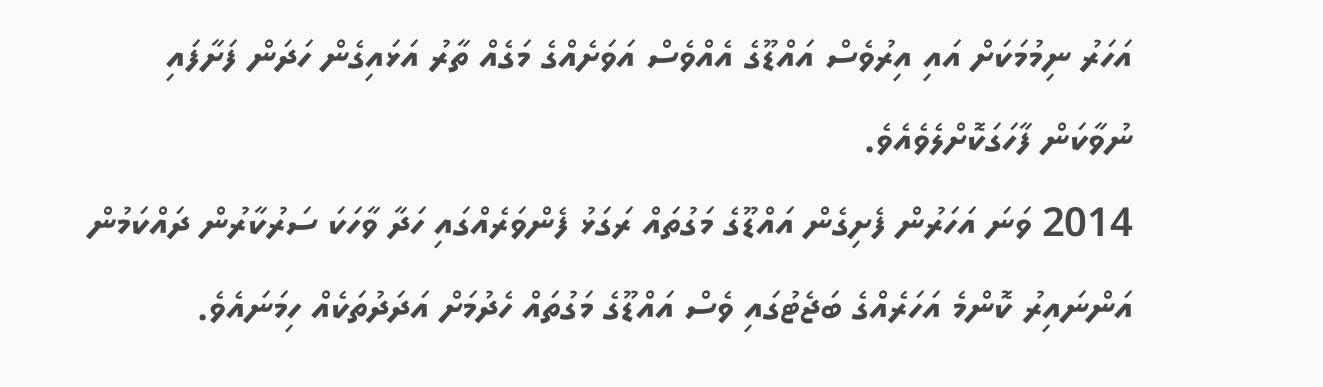އަހަރު ނިމުމަކަށް އައި އިރުވެސް އައްޑޫގެ އެއްވެސް އަވަށެއްގެ މަގެއް ތާރު އަޅައިގެން ހަދަން ފަށާފައި ނުވާކަން ފާހަގަކޮށްލެވެއެވެ.
2014 ވަނަ އަހަރުން ފެށިގެން އައްޑޫގެ މަގުތައް ރަގަޅު ފެންވަރެއްގައި ހަދާ ވާހަކަ ސަރުކާރުން ދައްކަމުން އަންނައިރު ކޮންމެ އަހަރެއްގެ ބަޖެޓުގައި ވެސް އައްޑޫގެ މަގުތައް ހެދުމަށް އަދަދުތަކެއް ހިމަނައެވެ.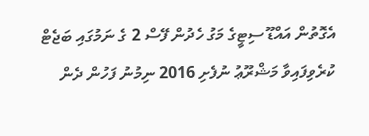އެގޮތުން އައްޑޫ ސިޓީގެ މަގު ހެދުން ފޭސް 2 ގެ ނަމުގައި ބަޖެޓް ކުރެވިފައިވާ މަޝްރޫޢު ނުފެށި 2016 ނިމުނު ފަހުން ދެން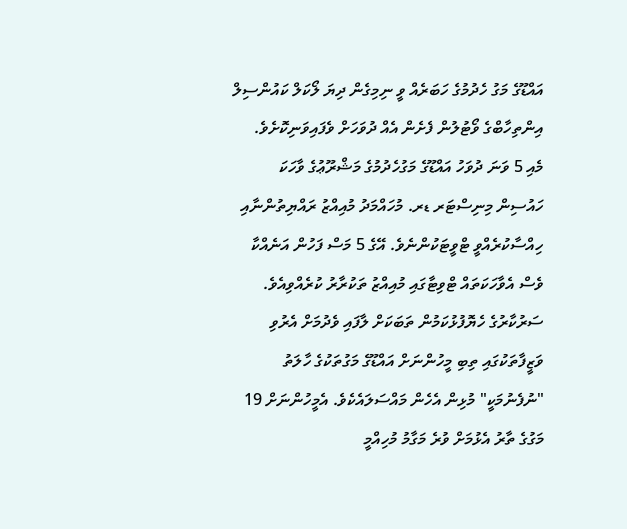އައްޑޫގެ މަގު ހެދުމުގެ ހަބަރެއް ވީ ނިމިގެން ދިޔަ ލޯކަލް ކައުންސިލް އިންތިހާބްގެ ވޯޓުލުން ފެށެން އެއް ދުވަހަށް ވެފައިވަނިކޮށެވެ.
މެއި 5 ވަނަ ދުވަހު އައްޑޫގެ މަގުހެދުމުގެ މަޝްރޫޢުގެ ވާހަކަ ހައުސިން މިނިސްޓަރ ޑރ. މުހައްމަދު މުއިއްޒު ރައްޔިތުންނާއި ހިއްސާކުރެއްވީ ޓްވީޓަކުންނެވެ. އޭގެ 5 މަސް ފަހުން އަނެއްކާ ވެސް އެވާހަކަތައް ޓްވިޓާގައި މުއިއްޒު ތަކުރާރު ކުރެއްވިއެވެ.
ސަރުކާރުގެ ހެޔޮފުޅުކަމުން ތަބަކަށް ލާފައި ވެދުމަށް އެރުވި ވަޒީފާތަކުގައި ތިބި މީހުންނަށް އައްޑޫގެ މަގުތަކުގެ ހާލަތު "ނުފެނުމަކީ" މުޅިން އެހެން މައްސަލައެކެވެ. އެމީހުންނަށް 19 މަގުގެ ތާރު އެޅުމަށް ވުރެ މަގާމު މުހިއްމީ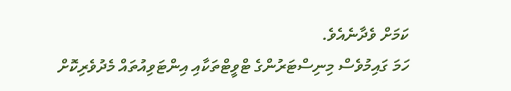ކަމަށް ވެދާނެއެވެ.
ހަމަ ގައިމުވެސް މިނިސްޓަރުންގެ ޓްވީޓްތަކާއި އިންޓަވިއުތައް މެދުވެރިކޮށް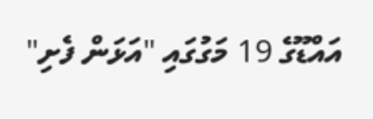އައްޑޫގެ 19 މަގުގައި "އަޅަން ފެށި"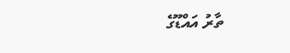ތާރު އައްޑޫގެ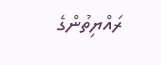ރައްޔިތުންގެ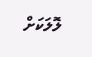ލޮލަކަށް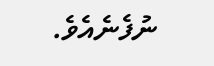ނުފެނެއެވެ.